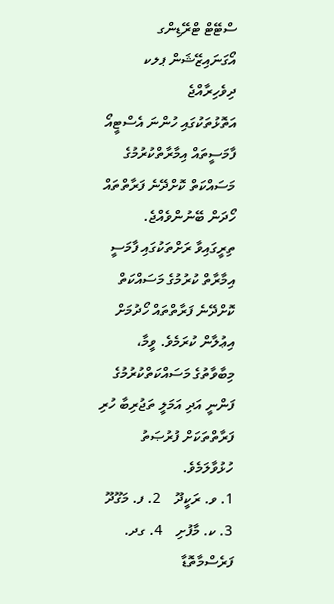ސްޓޭޓް ޓްރޭޑިންގ އޯގަނައިޒޭޝަން ޕލކ
ދިވެހިރާއްޖެ
އަތޮޅުތަކުގައި ހުންނަ އެސްޓީއޯ ފާމަސީތައް އިމާރާތްކުރުމުގެ މަސައްކަތް ކޮށްދޭނެ ފަރާތްތައް ހޯދަން ބޭނުންވެއްޖެ.
ތިރީގައިވާ ރަށްތަކުގައި ފާމަސީ އިމާރާތް ކުރުމުގެ މަސައްކަތް ކޮށްދޭނެ ފަރާތްތައް ހޯދުމަށް އިޢުލާން ކުރަމެވެ. ވީމާ، މިބާވާތުގެ މަސައްކަތްކުރުމުގެ ފަންނީ އަދި އަމަލީ ތަޖުރިބާ ހުރި ފަރާތްތަކަށް ފުރުޞަތު ހުޅުވާލަމެވެ.
1. ވ. ރަކީދޫ    2. ފ. މަގޫދޫ
3. ކ. މާފުށި    4. ގދ. ފަރެސްމާތޮޑާ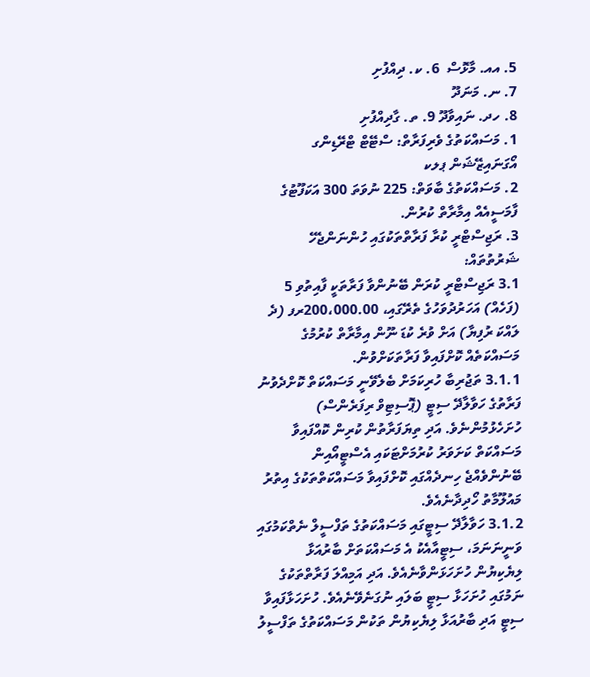5. އއ. މާޅޮސް  6. ކ. ދިއްފުށި
7. ނ. މަނަދޫ
8. ހދ. ނައިވާދޫ 9. ތ. ގާދިއްފުށި
1. މަސައްކަތުގެ ވެރިފަރާތް: ސްޓޭޓް ޓްރޭޑިންގ އޯގަނައިޒޭޝަން ޕލކ
2. މަސައްކަތުގެ ބާވަތް: 225 ނުވަތަ 300 އަކަފޫޓުގެ ފާމަސީއެއް އިމާރާތް ކުރުން.
3. ރަޖިސްޓްރީ ކުރާ ފަރާތްތަކުގައި ހުންނަންޖެހޭ ޝަރުތުތައް:
3.1 ރަޖިސްޓްރީ ކުރަން ބޭނުންވާ ފަރާތަކީ ފާއިތުވި 5 (ފަހެއް) އަހަރުދުވަހުގެ ތެރޭގައި، 200،000.00ރފ (ދެ ލައްކަ ރުފިޔާ) އަށް ވުރެ ކުޑަ ނޫން އިމާރާތް ކުރުމުގެ މަސައްކަތެއް ކޮށްފައިވާ ފަރާތަކަށްވުން.
3.1.1 ތަޖުރިބާ ހުރިކަމަށް ބެލެވޭނީ މަސައްކަތް ކޮށްދެވުނު ފަރާތުގެ ހަވާލާދޭ ސިޓީ (ޕޮސިޓިވް ރިފަރެންސް) ހުށަހެޅުމުންނެވެ. އަދި ތިޔަފަރާތުން ކުރިން ކޮއްފައިވާ މަސައްކަތް ކަށަވަރު ކުރުމަށްޓަކައި އެސްޓީއޯއިން ބޭނުންވެއްޖެ ހިނދެއްގައި ކޮށްފައިވާ މަސައްކަތްތަކުގެ އިތުރު މައުލޫމާތު ހޯދިދާނެއެވެ.
3.1.2 ހަވާލާދޭ ސިޓީގައި މަސައްކަތުގެ ތަފްސީލް ނެތްކަމުގައި ވަނީނަނަމަ، ސިޓީއާއެކު އެ މަސައްކަތަށް ބާރުއަޅާ ލިޔެކިޔުން ހުށަހަޅަންވާނެއެވެ. އަދި އަމިއްލަ ފަރާތްތަކުގެ ނަމުގައި ހުށަހަޅާ ސިޓީ ބަލައި ނުގަނެވޭނެއެވެ. ހުށަހަޅާފައިވާ ސިޓީ އަދި ބާރުއަޅާ ލިޔެކިޔުން ތަކުން މަސައްކަތުގެ ތަފްސީލު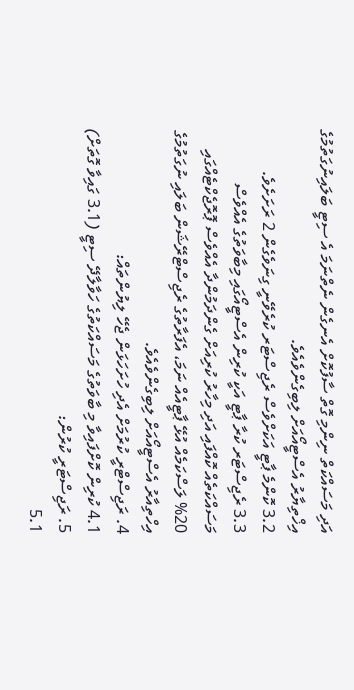އަދި މަސައްކަތް ނިންމި ގޮތް ސާފުކޮށް އެނގެން ނެތްނަމަ އެ ސިޓީ ބަލައިނުގަތުމުގެ އިޚްތިޔާރު އެސްޓީއޯއަށް ލިބިގެންވެއެވެ.
3.2 ކޮންމެ ޕާޓީ އަކަށްވެސް ރެޖިސްޓަރ ކުރެވޭނީ ގިނަވެގެން 2 ރަށަށެވެ.
3.3 ރެޖިސްޓަރ ކުރާ ޕާޓީ އަކީ ކުރިން އެސްޓީއޯގައި މިބާވަތުގެ އެއްވެސް މަސައްކަތެއް ކޮއްފައި އަދި މިހާރު ކުރިއަށް ގެންދަމުންދާ އެއްވެސް ޕޮރޮޖެކްޓެއްގައި 20% ލަސްކަމެއް އުޅޭ ޕާޓީއެއް ނަމަ، އެފަރާތުގެ ރެޖިސްޓްރޭޝަން ބަލައި ނުގަތުމުގެ އިހްތިއާރު އެސްޓީއޯއަށް ލިބިގެންވެއެވެ.
4. ރަޖިސްޓްރީ ކުރުމަށް އެދި ހުށަހަޅަން ޖެހޭ ލިޔުންތައް:
4.1 ކުރިން ކޮށްފައިވާ މި ބާވަތުގެ މަސައްކަތުގެ ހަވާލާދޭ ސިޓީ (3.1 ގައިވާ ގޮތަށް)
5. ރަޖިސްޓަރީ ކުރުން:
5.1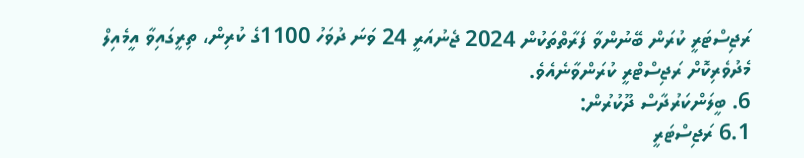ރަޖިސްޓަރީ ކުރަން ބޭނުންވާ ފަރާތްތަކުން 2024 ޖެނުއަރީ 24 ވަނަ ދުވަހު 1100ގެ ކުރިން، ތިރީގައިވާ އީމެއިލް މެދުވެރިކޮށް ރަޖިސްޓްރީ ކުރަންވާނެއެވެ.
6. ބީލަންކަރުދާސް ދޫކުރުން:
6.1 ރަޖިސްޓަރީ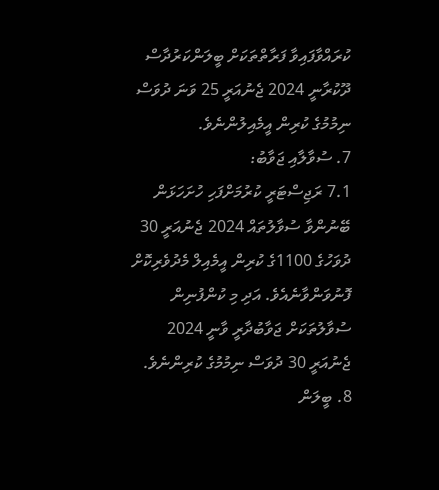ކުރައްވާފައިވާ ފަރާތްތަކަށް ބީލަންކަރުދާސް ދޫކުރާނީ 2024 ޖެނުއަރީ 25 ވަނަ ދުވަސް ނިމުމުގެ ކުރިން އީމެއިލުންނެވެ.
7. ސުވާލާއި ޖަވާބު:
7.1 ރަޖިސްޓަރީ ކުރުމަށްފަހި ހުށަހަޅަން ބޭނުންވާ ސުވާލުތައް 2024 ޖެނުއަރީ 30 ދުވަހުގެ 1100ގެ ކުރިން އީމެއިލް މެދުވެރިކޮށް ފޮނުވަންވާނެއެވެ. އަދި މި ކުންފުނިން ސުވާލުތަކަށް ޖަވާބުދާރީ ވާނީ 2024 ޖެނުއަރީ 30 ދުވަސް ނިމުމުގެ ކުރިންނެވެ.
8. ބީލަން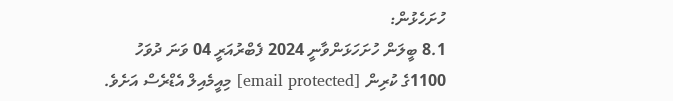ހުށަހެޅުން:
8.1 ބީލަން ހުށަހަޅަންވާނީ 2024 ފެބްރުއަރީ 04 ވަނަ ދުވަހު 1100ގެ ކުރިން [email protected] މިއީމެއިލް އެޑްރެސް އަށެވެ.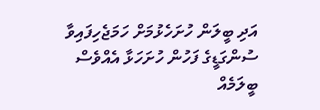އަދި ބީލަން ހުށަހެޅުމަށް ހަމަޖެހިފައިވާ ސުންގަޑީގެ ފަހުން ހުށަހަޅާ އެއްވެސް ބީލަމެއް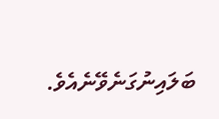ބަލައިނުގަނެވޭނެއެވެ.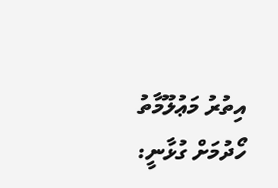އިތުރު މަޢުލޫމާތު ހޯދުމަށް ގުޅާނީ: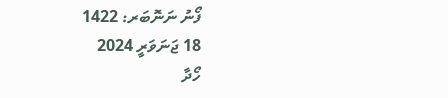ފޯނު ނަނޮބަރ: 1422
18 ޖަނަވަރީ 2024
ހޯދާ